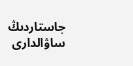جاستاردىڭ ساۋالدارى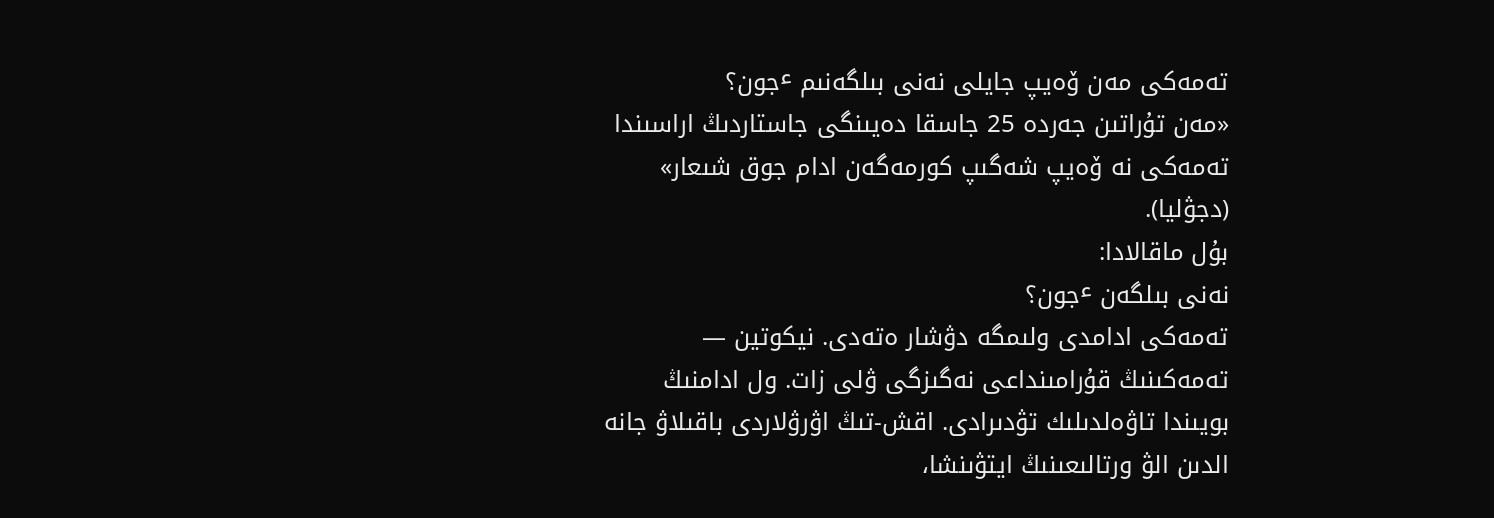تەمەكى مەن ۆەيپ جايلى نەنى بىلگەنىم ٴجون؟
«مەن تۇراتىن جەردە 25 جاسقا دەيىنگى جاستاردىڭ اراسىندا تەمەكى نە ۆەيپ شەگىپ كورمەگەن ادام جوق شىعار» (دجۋليا).
بۇل ماقالادا:
نەنى بىلگەن ٴجون؟
تەمەكى ادامدى ولىمگە دۋشار ەتەدى. نيكوتين — تەمەكىنىڭ قۇرامىنداعى نەگىزگى ۋلى زات. ول ادامنىڭ بويىندا تاۋەلدىلىك تۋدىرادى. اقش-تىڭ اۋرۋلاردى باقىلاۋ جانە الدىن الۋ ورتالىعىنىڭ ايتۋىنشا،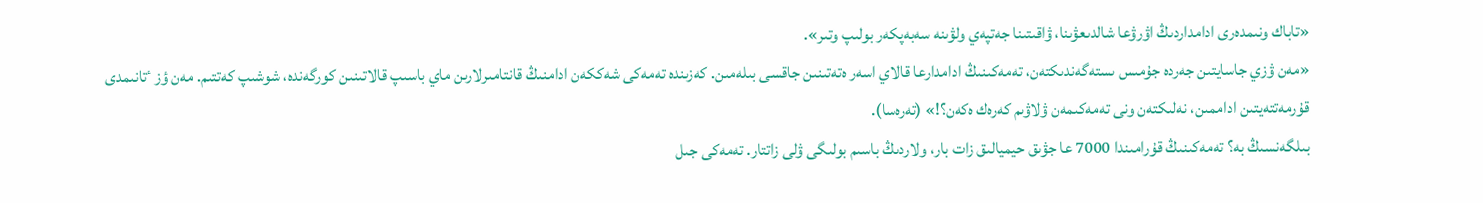«تاباك ونىمدەرى ادامداردىڭ اۋرۋعا شالدىعۋىنا، ۋاقىتىنا جەتپەي ولۋىنە سەبەپكەر بولىپ وتىر».
«مەن ۋزي جاسايتىن جەردە جۇمىس ىستەگەندىكتەن، تەمەكىنىڭ ادامدارعا قالاي اسەر ەتەتىنىن جاقسى بىلەمىن. كەزىندە تەمەكى شەككەن ادامنىڭ قانتامىرلارىن ماي باسىپ قالاتىنىن كورگەندە، شوشىپ كەتتىم. مەن ؤز ٴتانىمدى قۇرمەتتەيتىن اداممىن، نەلىكتەن ونى تەمەكىمەن ۋلاۋىم كەرەك ەكەن؟!» (تەرەسا).
بىلگەنسىڭ بە؟ تەمەكىنىڭ قۇرامىندا 7000 عا جۋىق حيميالىق زات بار، ولاردىڭ باسىم بولىگى ۋلى زاتتار. تەمەكى جىل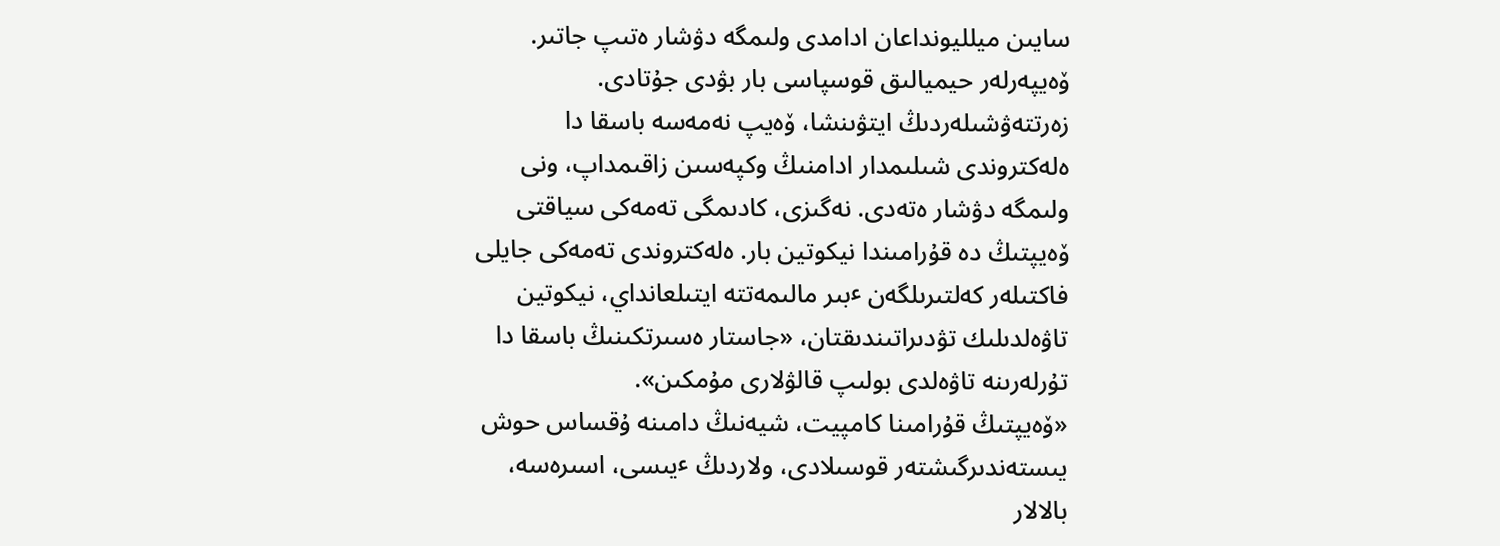سايىن ميلليونداعان ادامدى ولىمگە دۋشار ەتىپ جاتىر.
ۆەيپەرلەر حيميالىق قوسپاسى بار بۋدى جۇتادى. زەرتتەۋشىلەردىڭ ايتۋىنشا، ۆەيپ نەمەسە باسقا دا ەلەكتروندى شىلىمدار ادامنىڭ وكپەسىن زاقىمداپ، ونى ولىمگە دۋشار ەتەدى. نەگىزى، كادىمگى تەمەكى سياقتى ۆەيپتىڭ دە قۇرامىندا نيكوتين بار. ەلەكتروندى تەمەكى جايلى فاكتىلەر كەلتىرىلگەن ٴبىر مالىمەتتە ايتىلعانداي، نيكوتين تاۋەلدىلىك تۋدىراتىندىقتان، «جاستار ەسىرتكىنىڭ باسقا دا تۇرلەرىنە تاۋەلدى بولىپ قالۋلارى مۇمكىن».
«ۆەيپتىڭ قۇرامىنا كامپيت، شيەنىڭ دامىنە ۇقساس حوش يىستەندىرگىشتەر قوسىلادى، ولاردىڭ ٴيىسى، اسىرەسە، بالالار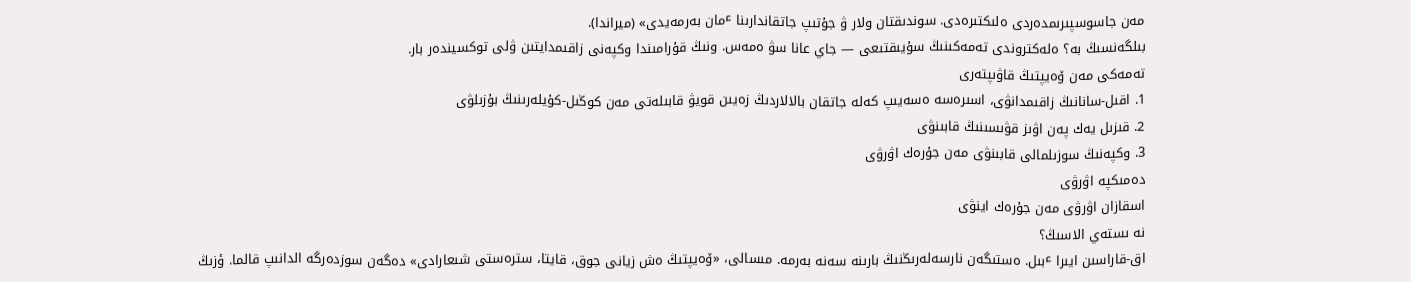مەن جاسوسپىرىمدەردى ەلىكتىرەدى. سوندىقتان ولار ۋ جۇتىپ جاتقاندارىنا ٴمان بەرمەيدى» (ميراندا).
بىلگەنسىڭ بە؟ ەلەكتروندى تەمەكىنىڭ سۇيىقتىعى — جاي عانا سۋ ەمەس. ونىڭ قۇرامىندا وكپەنى زاقىمدايتىن ۋلى توكسيندەر بار.
تەمەكى مەن ۆەيپتىڭ قاۋىپتەرى
1. اقىل-سانانىڭ زاقىمدانۋى، اسىرەسە ەسەيىپ كەلە جاتقان بالالاردىڭ زەيىن قويۋ قابىلەتى مەن كوڭىل-كۇيلەرىنىڭ بۇزىلۋى
2. قىزىل يەك پەن اۋىز قۋىسىنىڭ قابىنۋى
3. وكپەنىڭ سوزىلمالى قابىنۋى مەن جۇرەك اۋرۋى
دەمىكپە اۋرۋى
اسقازان اۋرۋى مەن جۇرەك اينۋى
نە ىستەي الاسىڭ؟
اق-قاراسىن ايىرا ٴبىل. ەستىگەن نارسەلەرىڭنىڭ بارىنە سەنە بەرمە. مىسالى، «ۆەيپتىڭ ەش زيانى جوق، قايتا، سترەستى شىعارادى» دەگەن سوزدەرگە الدانىپ قالما. ؤزىڭ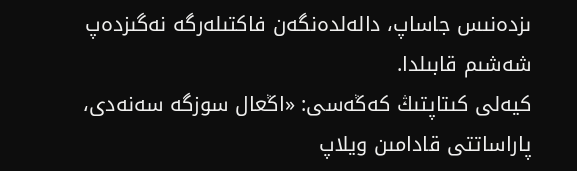ىزدەنىس جاساپ، دالەلدەنگەن فاكتىلەرگە نەگىزدەپ شەشىم قابىلدا.
كيەلى كىتاپتىڭ كەڭەسى: «اڭعال سوزگە سەنەدى، پاراساتتى قادامىن ويلاپ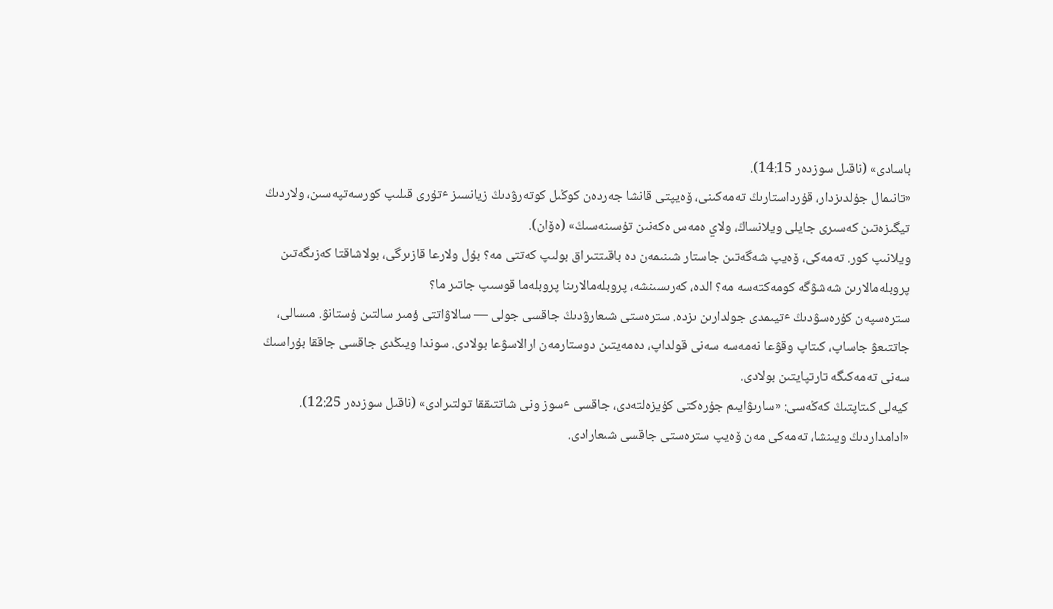باسادى» (ناقىل سوزدەر 14:15).
«تانىمال جۇلدىزدار، قۇرداستارىڭ تەمەكىنى، ۆەيپتى قانشا جەردەن كوڭىل كوتەرۋدىڭ زيانسىز ٴتۇرى قىلىپ كورسەتپەسىن، ولاردىڭ تيگىزەتىن كەسىرى جايلى ويلانساڭ، ولاي ەمەس ەكەنىن تۇسىنەسىڭ» (ەۆان).
ويلانىپ كور. تەمەكى، ۆەيپ شەگەتىن جاستار شىنىمەن دە باقىتتىراق بولىپ كەتتى مە؟ بۇل ولارعا قازىرگى، بولاشاقتا كەزىگەتىن پروبلەمالارىن شەشۋگە كومەكتەسە مە؟ الدە، كەرىسىنشە، پروبلەمالارىنا پروبلەما قوسىپ جاتىر ما؟
سترەسپەن كۇرەسۋدىڭ ٴتيىمدى جولدارىن ىزدە. سترەستى شىعارۋدىڭ جاقسى جولى — سالاۋاتتى ؤمىر سالتىن ۇستانۋ. مىسالى، جاتتىعۋ جاساپ، كىتاپ وقۋعا نەمەسە سەنى قولداپ، دەمەيتىن دوستارمەن ارالاسۋعا بولادى. سوندا ويىڭدى جاقسى جاققا بۇراسىڭ سەنى تەمەكىگە تارتپايتىن بولادى.
كيەلى كىتاپتىڭ كەڭەسى: «سارىۋايىم جۇرەكتى كۇيزەلتەدى، جاقسى ٴسوز ونى شاتتىققا تولتىرادى» (ناقىل سوزدەر 12:25).
«ادامداردىڭ ويىنشا، تەمەكى مەن ۆەيپ سترەستى جاقسى شىعارادى.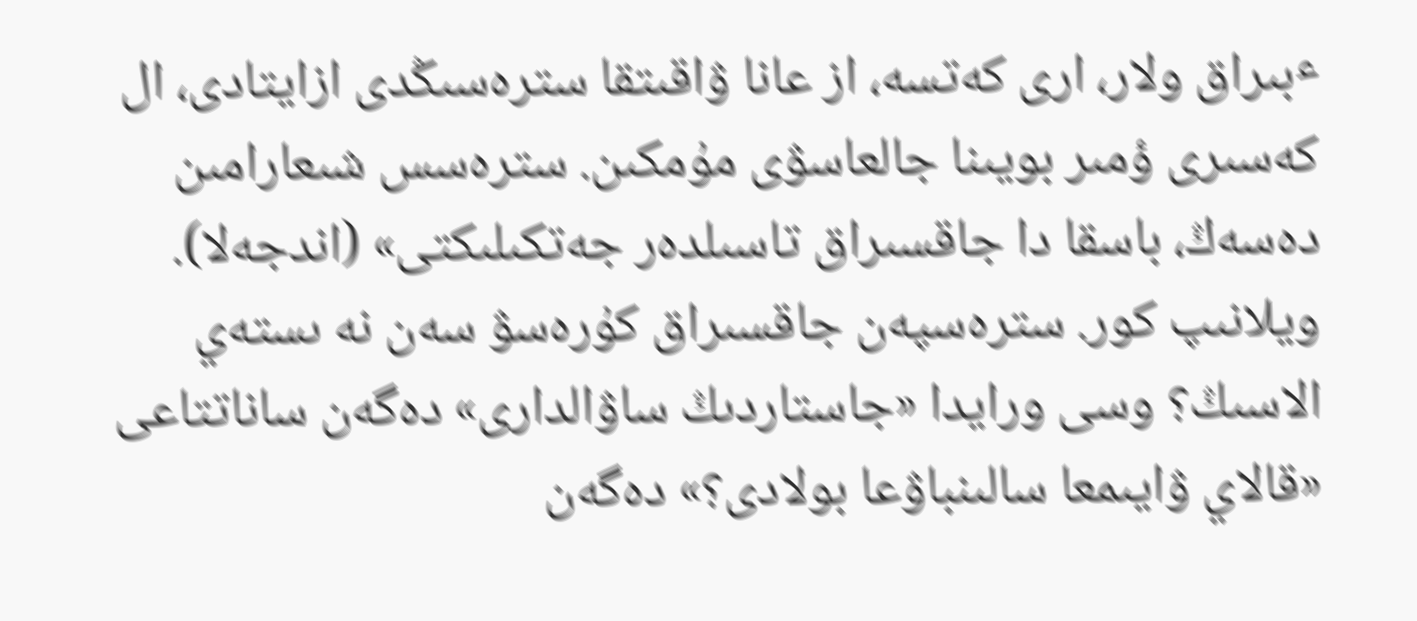ٴبىراق ولار، ارى كەتسە، از عانا ۋاقىتقا سترەسىڭدى ازايتادى، ال كەسىرى ؤمىر بويىنا جالعاسۋى مۇمكىن. سترەسس شىعارامىن دەسەڭ، باسقا دا جاقسىراق تاسىلدەر جەتكىلىكتى» (اندجەلا).
ويلانىپ كور. سترەسپەن جاقسىراق كۇرەسۋ سەن نە ىستەي الاسىڭ؟ وسى ورايدا «جاستاردىڭ ساۋالدارى» دەگەن ساناتتاعى «قالاي ۋايىمعا سالىنباۋعا بولادى؟» دەگەن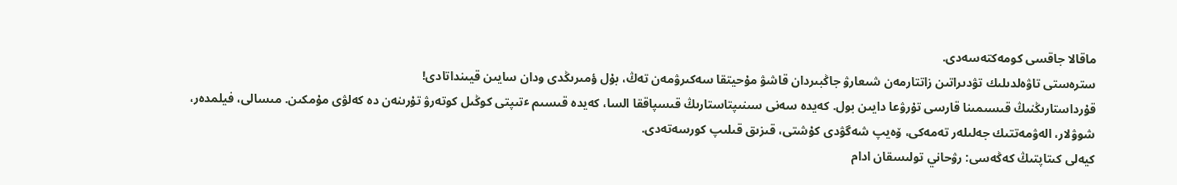ماقالا جاقسى كومەكتەسەدى.
سترەستى تاۋەلدىلىك تۋدىراتىن زاتتارمەن شىعارۋ جاڭبىردان قاشۋ مۇحيتقا سەكىرۋمەن تەڭ، بۇل ؤمىرىڭدى ودان سايىن قيىنداتادى!
قۇرداستارىڭنىڭ قىسىمىنا قارسى تۇرۋعا دايىن بول. كەيدە سەنى سىنىپتاستارىڭ قىسپاققا السا، كەيدە قىسىم ٴتىپتى كوڭىل كوتەرۋ تۇرىنەن دە كەلۋى مۇمكىن. مىسالى، فيلمدەر، شوۋلار، الەۋمەتتىك جەلىلەر تەمەكى، ۆەيپ شەگۋدى كۇشتى، قىزىق قىلىپ كورسەتەدى.
كيەلى كىتاپتىڭ كەڭەسى: رۋحاني تولىسقان ادام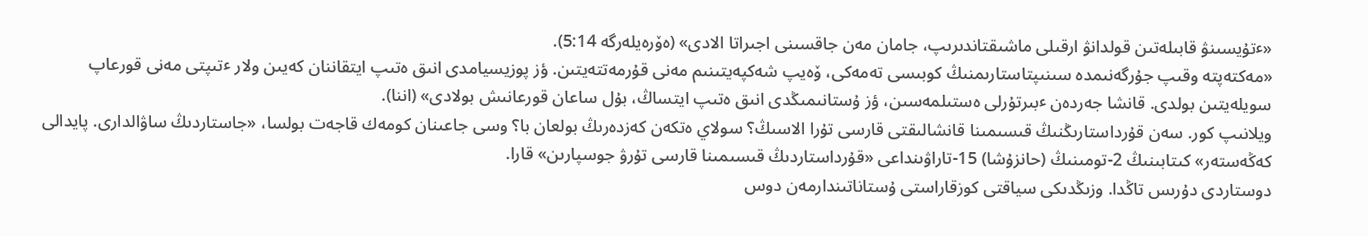«ٴتۇيسىنۋ قابىلەتىن قولدانۋ ارقىلى ماشىقتاندىرىپ، جامان مەن جاقسىنى اجىراتا الادى» (ەۆرەيلەرگە 5:14).
«مەكتەپتە وقىپ جۇرگەنىمدە سىنىپتاستارىمنىڭ كوبىسى تەمەكى، ۆەيپ شەكپەيتىنىم مەنى قۇرمەتتەيتىن. ؤز پوزيسيامدى انىق ەتىپ ايتقاننان كەيىن ولار ٴتىپتى مەنى قورعاپ سويلەيتىن بولدى. قانشا جەردەن ٴبىرتۇرلى ەستىلمەسىن، ؤز ۇستانىمىڭدى انىق ەتىپ ايتساڭ، بۇل ساعان قورعانىش بولادى» (اننا).
ويلانىپ كور. سەن قۇرداستارىڭنىڭ قىسىمىنا قانشالىقتى قارسى تۇرا الاسىڭ؟ سولاي ەتكەن كەزدەرىڭ بولعان با؟ وسى جاعىنان كومەك قاجەت بولسا، «جاستاردىڭ ساۋالدارى. پايدالى كەڭەستەر» كىتابىنىڭ 2-تومىنىڭ (حانزۇشا) 15-تاراۋىنداعى «قۇرداستاردىڭ قىسىمىنا قارسى تۇرۋ جوسپارىن» قارا.
دوستاردى دۇرىس تاڭدا. وزىڭدىكى سياقتى كوزقاراستى ۇستاناتىندارمەن دوس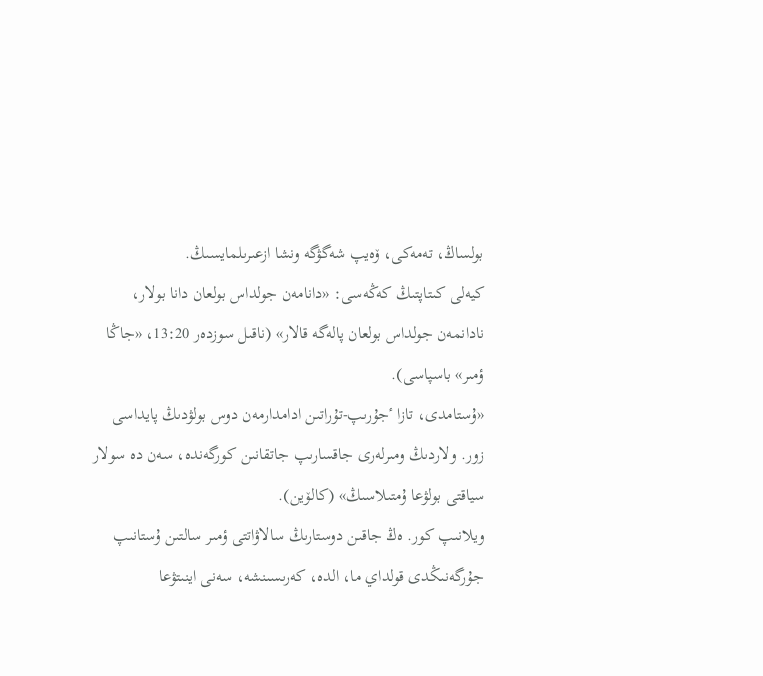بولساڭ، تەمەكى، ۆەيپ شەگۋگە ونشا ازعىرىلمايسىڭ.
كيەلى كىتاپتىڭ كەڭەسى: «دانامەن جولداس بولعان دانا بولار، نادانمەن جولداس بولعان پالەگە قالار» (ناقىل سوزدەر 13:20، «جاڭا ؤمىر» باسپاسى).
«ۇستامدى، تازا ٴجۇرىپ-تۇراتىن ادامدارمەن دوس بولۋدىڭ پايداسى زور. ولاردىڭ ومىرلەرى جاقسارىپ جاتقانىن كورگەندە، سەن دە سولار سياقتى بولۋعا ۇمتىلاسىڭ» (كالۆين).
ويلانىپ كور. ەڭ جاقىن دوستارىڭ سالاۋاتتى ؤمىر سالتىن ۇستانىپ جۇرگەنىڭدى قولداي ما، الدە، كەرىسىنشە، سەنى اينىتۋعا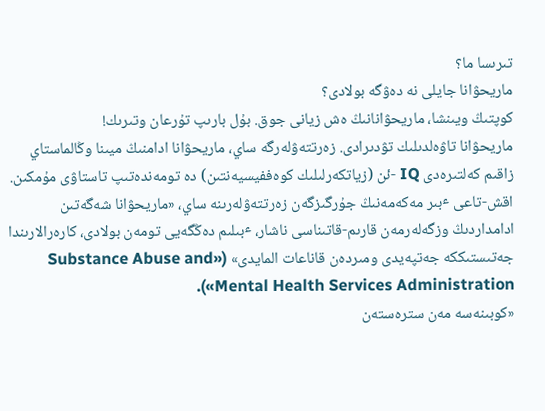تىرىسا ما؟
ماريحۋانا جايلى نە دەۋگە بولادى؟
كوپتىڭ ويىنشا، ماريحۋانانىڭ ەش زيانى جوق. بۇل بارىپ تۇرعان وتىرىك!
ماريحۋانا تاۋەلدىلىك تۋدىرادى. زەرتتەۋلەرگە ساي، ماريحۋانا ادامنىڭ ميىنا وڭالماستاي زاقىم كەلتىرەدى IQ -ئن (زياتكەرلىلىك كوەففيسيەنتىن) دە تومەندەتىپ تاستاۋى مۇمكىن.
اقش-تاعى ٴبىر مەكەمەنىڭ جۇرگىزگەن زەرتتەۋلەرىنە ساي، «ماريحۋانا شەگەتىن ادامداردىڭ وزگەلەرمەن قارىم-قاتىناسى ناشار، ٴبىلىم دەڭگەيى تومەن بولادى، كارەرالارىندا جەتىستىككە جەتپەيدى ومىردەن قاناعات المايدى» («Substance Abuse and Mental Health Services Administration»).
«كوبىنەسە مەن سترەستەن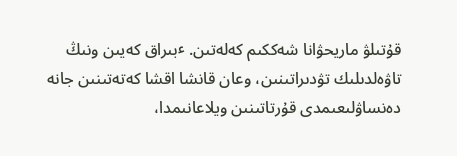قۇتىلۋ ماريحۋانا شەككىم كەلەتىن. ٴبىراق كەيىن ونىڭ تاۋەلدىلىك تۋدىراتىنىن، وعان قانشا اقشا كەتەتىنىن جانە دەنساۋلىعىمدى قۇرتاتىنىن ويلاعانىمدا،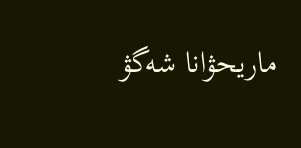ماريحۋانا شەگۋ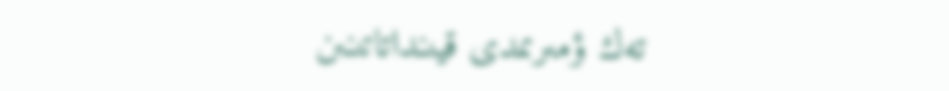تەك ؤمىرىمدى قيىنداتاتىنىن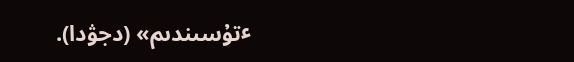ٴتۇسىندىم» (دجۋدا).